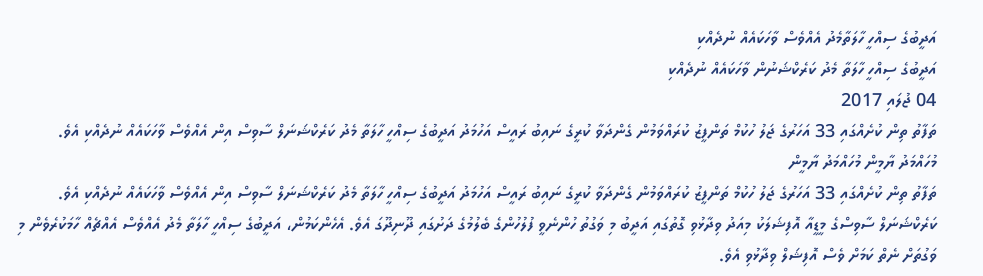އަދީބުގެ ސިއްހީ ހާލަތާމެދު އެއްވެސް ވާހަކައެއް ނުދެއްކި
އަދީބުގެ ސިއްހީ ހާލަތާ މެދު ކަރެކްޝަނުން ވާހަކައެއް ނުދެއްކި
04 ޖުލައި 2017
ތަފާތު ތިން ކުށެއްގައި 33 އަހަރުގެ ޖަލު ހުކުމް ތަންފީޒު ކުރައްވަމުން ގެންދަވާ ކުރީގެ ނައިބު ރައީސް އަހުމަދު އަދީބުގެ ސިއްހީ ހާލަތާ މެދު ކަރެކްޝަނަލް ސާވިސް އިން އެއްވެސް ވާހަކައެއް ނުދެއްކި އެވެ.
މުހައްމަދު ޔާމީން މުހައްމަދު ޔާމީން
ތަފާތު ތިން ކުށެއްގައި 33 އަހަރުގެ ޖަލު ހުކުމް ތަންފީޒު ކުރައްވަމުން ގެންދަވާ ކުރީގެ ނައިބު ރައީސް އަހުމަދު އަދީބުގެ ސިއްހީ ހާލަތާ މެދު ކަރެކްޝަނަލް ސާވިސް އިން އެއްވެސް ވާހަކައެއް ނުދެއްކި އެވެ.
ކަރެކްޝަނަލް ސާވިސްގެ މީޑީއާ އޮފިޝަލަކު މިއަދު ވިދާޅުވި ގޮތުގައި އަދީބު މި ވަގުތު ހުންނެވީ ފުލުހުންގެ ބެލުމުގެ ދަށުގައި ދޫނިދޫގަ އެވެ. އެހެންކަމުން، އަދީބުގެ ސިއްހީ ހާލަތާ މެދު އެއްވެސް އެއްޗެއް ހާމަކުރެވެން މި ވަގުތަށް ނެތް ކަމަށް ވެސް އޮފިޝަލް ވިދާޅުވި އެވެ.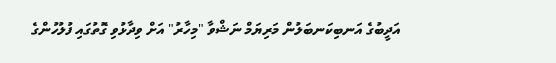އަދީބުގެ އަނބިކަނބަލުން މަރިޔަމް ނަޝްވާ "މިހާރު" އަށް ވިދާޅުވި ގޮތުގައި ފުލުހުންގެ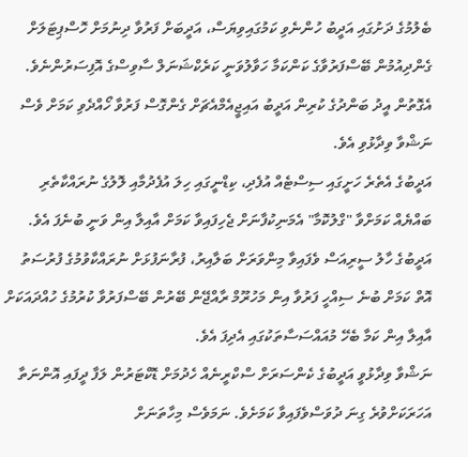ބެލުމުގެ ދަށުގައި އަދީބު ހުންނެވި ކަމުގައިވިޔަސް، އަދީބަށް ފަރުވާ ދިނުމަށް ހޮސްޕިޓަލަށް ގެންދިއުމުން ބޭސްފަރުވާގެ ކަންކަމާ ހަވާލުވަނީ ކަރެކްޝަނަލް ސާވިސްގެ އޮފިސަރުންނެވެ. އެގޮތުން އީދު ބަންދުގެ ކުރިން އަދީބު އައިޖީއެމްއެޗަށް ގެންގޮސް ފަރުވާ ހޯއްދެވި ކަމަށް ވެސް ނަޝްވާ ވިދާޅުވި އެވެ.
އަދީބުގެ އެތެރެ ހަށީގައި ސިސްޓެއް އުފެދި، ކިޑްނީގައި ހިލަ އުފެދުމާއި ލޮލުގެ ނުރައްކާތެރި ބައްޔެއް ކަމަށްވާ "ގްލުކޮމާ" އެމަނިކުފާނަށް ޖެހިފައިވާ ކަމަށް އާއިލާ އިން ވަނީ ބުނެފަ އެވެ. އަދީބުގެ ހާލު ސީރިއަސް ވެފައިވާ މިންވަރަށް ބަލާއިރު، ފުރާނަފުޅަށް ނުރައްކާވުމުގެ ފުރުސަތު އޮތް ކަމަށް ބުނެ ސިއްހީ ފަރުވާ އިން މަހުރޫމް ރާއްޖޭން ބޭރުން ބޭސްފަރުވާ ކުރުމުގެ ހުއްދައަކަށް އާއިލާ އިން ކަމާ ބެހޭ މުއައްސަސާތަކުގައި އެދިފަ އެވެ.
ނަޝްވާ ވިދާޅުވީ އަދީބުގެ ކެންސަރަށް ސްކްރީނެއް ހެދުމަށް ޑޮކްޓަރުން ލަފާ ދީފައި އޮންނަތާ އަހަރަކަށްވުރެ ގިނަ ދުވަސްވެފައިވާ ކަމަށެވެ. ނަމަވެސް މިހާތަނަށް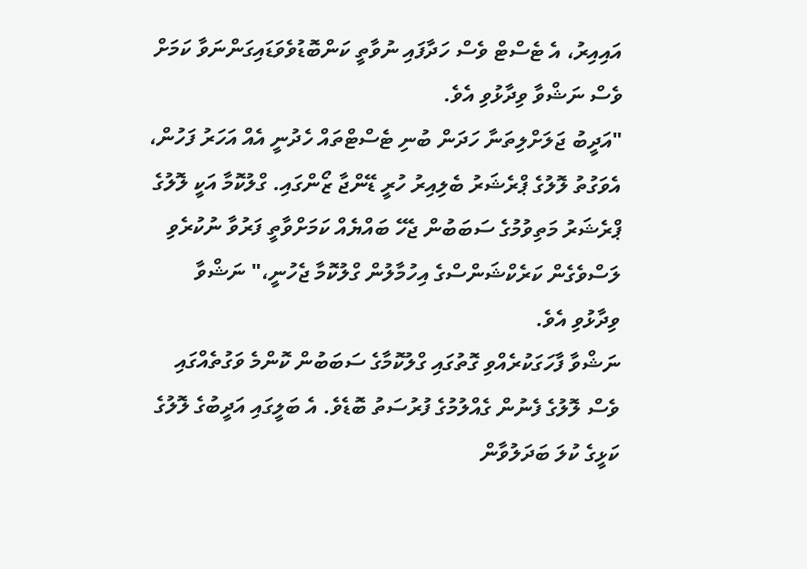އައިއިރު، އެ ޓެސްޓް ވެސް ހަދާފައި ނުވާތީ ކަންބޮޑުވެވަޑައިގަންނަވާ ކަމަށް ވެސް ނަޝްވާ ވިދާޅުވި އެވެ.
"އަދީބު ޖަލަށްލިތަނާ ހަދަން ބުނި ޓެސްޓްތައް ހެދުނީ އެއް އަހަރު ފަހުން، އެވަގުތު ލޮލުގެ ޕްރެޝަރު ބެލިއިރު ހުރީ ޑޭންޖާ ޒޯންގައި. ގްލުކޮމާ އަކީ ލޮލުގެ ޕްރެޝަރު މަތިވުމުގެ ސަބަބުން ޖެހޭ ބައްޔެއް ކަމަށްވާތީ ފަރުވާ ނުކުރެވި ލަސްވެގެން ކަރެކްޝަންސްގެ އިހުމާލުން ގްލުކޮމާ ޖެހުނީ،" ނަޝްވާ ވިދާޅުވި އެވެ.
ނަޝްވާ ފާހަގަކުރެއްވި ގޮތުގައި ގްލުކޮމާގެ ސަބަބުން ކޮންމެ ވަގުތެއްގައި ވެސް ލޮލުގެ ފެނުން ގެއްލުމުގެ ފުރުސަތު ބޮޑެވެ. އެ ބަލީގައި އަދީބުގެ ލޮލުގެ ކަޅީގެ ކުލަ ބަދަލުވާން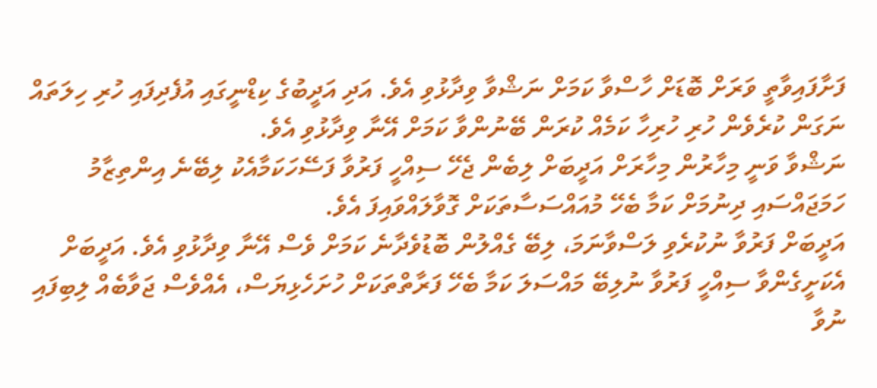ފަށާފައިވާތީ ވަރަށް ބޮޑަށް ހާސްވާ ކަމަށް ނަޝްވާ ވިދާޅުވި އެވެ. އަދި އަދީބުގެ ކިޑްނީގައި އުފެދިފައި ހުރި ހިލަތައް ނަގަން ކުރެވެން ހުރި ހުރިހާ ކަމެއް ކުރަން ބޭނުންވާ ކަމަށް އޭނާ ވިދާޅުވި އެވެ.
ނަޝްވާ ވަނީ މިހާރުން މިހާރަށް އަދީބަށް ލިބެން ޖެހޭ ސިއްހީ ފަރުވާ ފަސޭހަކަމާއެކު ލިބޭނެ އިންތިޒާމު ހަމަޖައްސައި ދިނުމަށް ކަމާ ބެހޭ މުއައްސަސާތަކަށް ގޮވާލައްވައިފަ އެވެ.
އަދީބަށް ފަރުވާ ނުކުރެވި ލަސްވާނަމަ، ލިބޭ ގެއްލުން ބޮޑުވެދާނެ ކަމަށް ވެސް އޭނާ ވިދާޅުވި އެވެ. އަދީބަށް އެކަށީގެންވާ ސިއްހީ ފަރުވާ ނުލިބޭ މައްސަލަ ކަމާ ބެހޭ ފަރާތްތަކަށް ހުށަހެޅިޔަސް، އެއްވެސް ޖަވާބެއް ލިބިފައި ނުވާ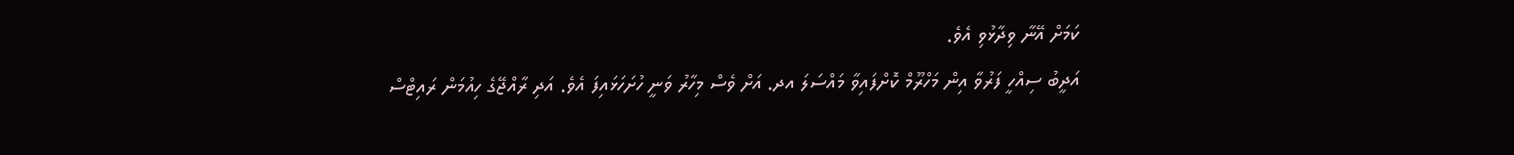ކަމަށް އޭނާ ވިދާޅުވި އެވެ.
އަދީބު ސިއްހީ ފަރުވާ އިން މަހްރޫމް ކޮށްފައިވާ މައްސަލަ އދ. އަށް ވެސް މިހާރު ވަނީ ހުށަހަޅައިފަ އެވެ. އަދި ރާއްޖޭގެ ހިއުމަން ރައިޓްސް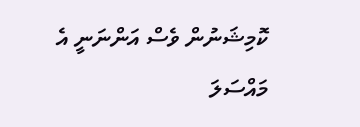ކޮމިޝަނުން ވެސް އަންނަނީ އެ މައްސަލަ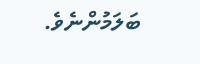ބަލަމުންނެވެ.